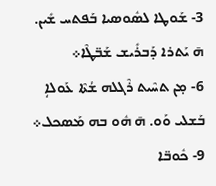3- ܫܰܘܛܐ ܠܣܽܘܣܝܐ ܒܰܦܬܚ ܫܺܝܢ. ܗ̄ ܝܰܬܪܐ ܕܰܒܪܺܝܫ ܫܰܒ̈ܛܶܐ܀
6- ܡ̣ܢ ܬܚܶܝܬ ܪܶܓܠܗ ܫܳܬܶܐ ܥܰܘܠܐܴ ܒܰܫܠܝ ܘܰܘ. ܗ̄ ܗܽܘ ܒܗ ܡܰܣܟܠ܀
9- ܟܽܘܒ̈ܐ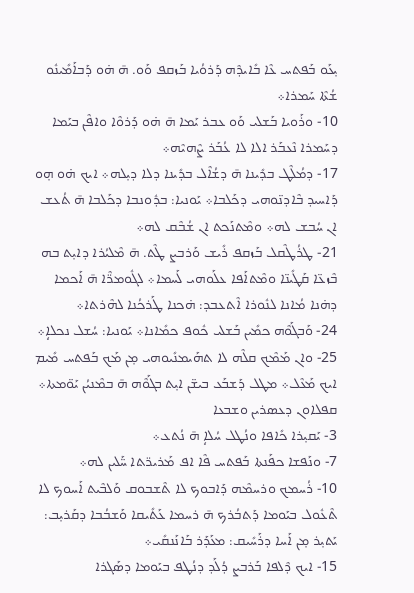ܝ̣ܥܰܘ ܒܰܦܬܚ ܥܶܐ ܒܺܐܝܕܶܗ ܕܰܪܘܳܝܐ ܒܰܙܩܦ ܘܰܘ. ܗ̄ ܗ̇ܘ ܕܰܒܐܰܡܺܝܢܽܘ ܫܳܬܶܐ ܚܰܡܪܐ܀
10- ܘܪܰܘܝܐ ܒܰܫܠܝ ܘܰܘ ܥܒܪ ܝܰܡܐ ܗ̄ ܗ̇ܘ ܕܰܪܘܶܐ ܘܐܦܶܢ ܒܝܰܡܐ ܕܚܰܡܪܐ ܢܶܥܒܰܪ ܐܠܐ ܠܐ ܥܳܒܰܪ ܨܶܗܝܶܗ܀
17- ܕܡܳܠܶܛ ܒܕܺܝܢܐ ܗ̄ ܕܫܳܐܶܠ ܒܕܺܝܢܐ ܕܠܐ ܕܝ̣ܠܗ܀ ܐܝܟ ܗ̇ܘ ܗ̣ܘ ܕܰܐܚܝܕ ܒܶܐܕܢ̈ܘܗܝ ܕܟܰܠܒܐ܀ ܝܰܘܢܝܐ: ܒܕܽܘܢܒܐ ܕܟܰܠܒܐ ܗ̄ ܬܳܥܫ ܐܢ ܚܳܒܫ ܠܗ܀ ܘܡܶܬܢܰܟܬ ܐܢ ܫܳܒܶܩ ܠܗ܀
21- ܛܪܳܛܶܩܠ ܒܰܙܩܦ ܪܺܝܫ ܘܰܪܒܨ ܛܶܬ. ܗ̄ ܡܶܠܝܳܪܐ ܕܐܝ̣ܬ ܒܗ ܒܶܙܥ̈ܐ ܩܰܛܺܝܢ̈ܐ ܘܡܶܬܐܰܦܐ ܥܠܰܘܗܝ ܠܰܚܡܐ܀ ܠܓܽܘܡܪ̈ܶܐ ܗ̄ ܐܰܟܡܐ ܕܗ̇ܢܐ ܡܳܐܢܐ ܠܢܽܘܪܐ ܐܶܬܥܒܕ: ܗ̇ܟܢܐ ܛܰܪܟܳܢܐ ܠܗܶܪܬܐ܀
24- ܘܰܒܓܰܘܶܗ ܟܡܺܝܢ ܒܰܫܠܝ ܟܽܘܦ ܟܡܺܐܢܐ܀ ܝܰܘܢܝܐ: ܚܳܫܠ ܢܟܠܐܴ܀
25- ܘܐܢ ܡܰܡܶܟ ܩܠܶܗ ܠܐ ܬܗܰܝܡܢܺܝܘܗܝ ܡ̣ܢ ܡܰܟ ܒܰܦܬܚ ܡܺܝܡ ܐܝܟ ܡܰܥܶܠ܀ ܡܛܠ ܕܰܫܒܰܥ ܒܝܫ̈ܢ ܐܝ̣ܬ ܒܓܰܘܶܗ ܗ̄ ܒܡܶܢܝܳܢ ܝܰܘ̈ܡܬܐ܀
ܩܦܠܐܘܢ ܕܥܣܪܝܢ ܘܫܒܥܐ
3- ܝܰܩܝ̣ܪܐ ܟܺܐܦܐ ܘܢܳܛܠ ܚܳܠܐܴ ܗ̄ ܢܳܬܥ܀
7- ܘܢܰܦܫܐ ܟܦܰܢܬܐ ܒܰܦܬܚ ܦܶܐ ܐܦ ܡܰܪܝܪ̈ܬܐ ܚ̈ܰܠܝܢ ܠܗ܀
10- ܪܳܚܡܟ ܘܪܚܡܶܗ ܕܰܐܒܘܟ ܠܐ ܬܶܫܒܘܩ ܘܰܠܒܶܝܬ ܐܰܚܘܟ ܠܐ ܬܶܥܽܘܠ ܒܝܰܘܡܐ ܕܰܬܒܳܪܟ ܗ̄ ܪܚܡܐ ܥܰܬܺܝܩܐ ܘܰܫܒܳܒܐ ܕܩܰܪܝ̣ܒ: ܝܰܬܝ̣ܪ ܡ̣ܢ ܐܰܚܐ ܕܪܰܚܺܝܩ: ܡܥܰܕܰܪ ܒܰܐܢܰܢܩܺܝ܀
15- ܐܝܟ ܕܶܠܦܐ ܒܰܪܒܨ ܕܳܠܰܕ ܕܢܳܛܦ ܒܝܰܘܡܐ ܕܣܰܓܪܐ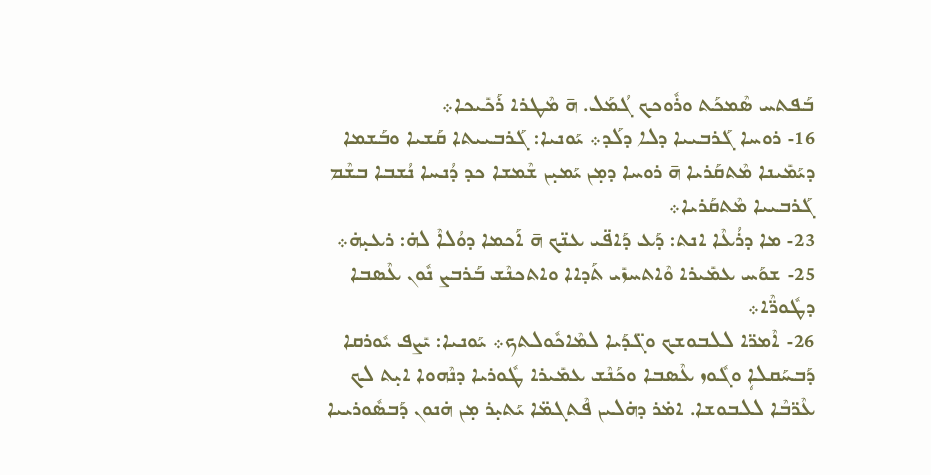ܒܰܦܬܚ ܣܶܡܟܰܬ ܘܪܽܘܟܟ ܓܳܡܰܠ. ܗ̄ ܡܶܛܪܐ ܪܰܟܺܝܟܐ܀
16- ܪܘܚܐ ܓܰܪܒܝܝܐ ܕܠܐ ܕܠܰܕ܀ ܝܰܘܢܝܐ: ܓܰܪܒܝܝܬܐ ܩܰܫܝܐ ܘܒܰܫܡܐ ܕܝܰܡܺܝܢܐ ܡܶܬܩܰܪܝܐ ܗ̄ ܪܘܚܐ ܕܡ̣ܢ ܝܰܡܝ̣ܢ ܫܶܡܫܐ ܟܕ ܕܳܢܚܐ ܢܳܫܒܐ ܒܫܶܡ ܓܰܪܒܝܝܐ ܡܶܬܩܰܪܝܐ܀
23- ܡܐ ܕܪܳܥܶܐ ܐܢܬ: ܕܰܥ ܕܰܐܦ̈ܝ ܥܢ̈ܟ ܗ̄ ܐܰܟܡܐ ܕܘܳܠܐܶ ܠܗ̇: ܪܥܝ̣ܗ̇܀
25- ܫܘܰܚ ܥܡܺܝܪܐ ܘܶܐܬܚܙܺܝ ܬܰܕܐܐ ܘܐܬܟܢܶܫ ܒܰܪܒܨ ܢܽܘܢ ܥܶܣܒܐ ܕܛܽܘܪ̈ܶܐ܀
26- ܐܶܡܪ̈ܐ ܠܠܒܘܫܟ ܘܓ̈ܕܰܝܐ ܠܡܶܐܟܽܘܠܬܟ܀ ܝܰܘܢܝܐ: ܝܺܨܦ ܝܽܘܪܩܐ ܕܰܒܚܰܩܠܐܴ ܘܓܽܘܙ ܥܶܣܒܐ ܘܟܰܢܶܫ ܥܡܺܝܪܐ ܛܽܘܪܝܐ ܕܢܶܗܘܐ ܐܝ̣ܬ ܠܟ ܥܶܪ̈ܒܶܐ ܠܠܒܘܫܐ. ܐܡ̇ܪ ܕܗ̇ܠܝܢ ܦܶܬܓܡ̈ܐ ܝܰܬܝ̣ܪ ܡ̣ܢ ܗ̇ܢܘܢ ܕܰܒܣܽܘܪܝܝܐ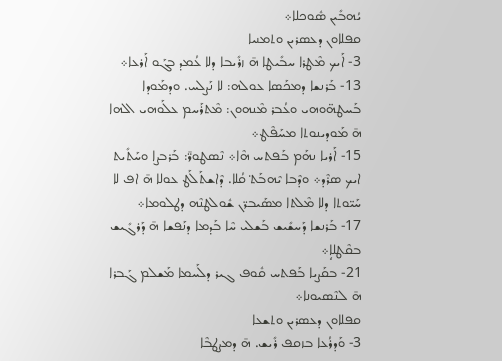ܝܳܗܒܺܝܢ ܣܽܘܟܠܐ܀
ܩܦܠܐܘܢ ܕܥܣܪܝܢ ܘܬܡܢܝܐ
3- ܐܰܝܟ ܡܶܛܪܐ ܚܒܺܝܛܐ ܗ̄ ܙܪܺܝܒܐ ܕܠܐ ܥܳܡܕ ܒܓܰܘ ܐܰܪܥܐ܀
13- ܒܰܪܢܫܐ ܕܡܟܰܣܐ ܥܘܠܗ: ܠܐ ܢܰܨܠܚ. ܘܕܡܰܘܕܐ ܒܰܚܛܗ̈ܘܗܝ ܘܥܳܒܪ ܡܶܢܗܘܢ: ܡܶܬܪܰܚܡ ܥܠܰܘܗܝ ܐܠܗܐ ܗ̄ ܡܰܘܕܝܢܘܬܐ ܡܚܰܦܶܛ܀
15- ܐܰܪܝܐ ܢܗܰܡ ܒܰܦܬܚ ܗܶܐ܀ ܢܶܣܛܘܪ̈̄: ܒܰܪܒܨܐ ܘܚܰܬܺܝܬ ܐܝܟ ܣܪܶܕ܀ ܘܕܶܒܐ ܝܶܗܒܰܬ݀ ܩܳܠܐ. ܕܶܐܫܬܰܠܰܛ ܥܘܠܐ ܗ̄ ܐܦ ܠܐ ܚܰܝ̈ܘܬܐ ܕܠܐ ܡܶܠܬܐ ܡܣܰܝܒܪ̈ܢ ܫܽܘܠܛܢܶܗ ܕܛܠܘܡܐ܀
17- ܒܰܪܢܫܐ ܕܰܚܫܺܝܫ ܒܰܫܠܝ ܚܶܐ ܒܰܕܡܐ ܕܢܰܦܫܐ ܗ̄ ܕܰܪܓܺܝܫ ܒܩܶܛܠܐܴ܀
21- ܒܩܰܨܝܐ ܒܰܦܬܚ ܩܽܘܦ ܓܝܪ ܕܠܰܚܡܐ ܡܰܫܠܡ ܓܰܒܪܐ ܗ̄ ܠܢܶܣܝܘܢܐ܀
ܩܦܠܐܘܢ ܕܥܣܪܝܢ ܘܬܫܥܐ
3- ܘܰܕܪܳܥܐ ܒܙܩܦ ܪܺܝܫ. ܗ̄ ܕܡܨܛܒܶܐ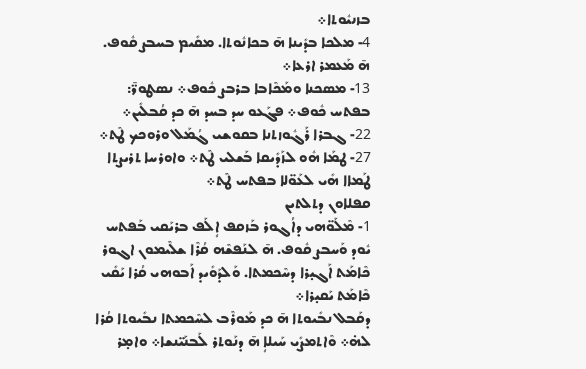ܒܙܢܝܽܘܬܐ܀
4- ܡܠܟܐ ܒܕܺܝܢܐ ܗ̄ ܒܟܐܢܽܘܬܐ. ܡܩܺܝܡ ܒܚܒܨ ܩܽܘܦ. ܗ̄ ܡܰܥܡܪ ܐܪܥܐ܀
13- ܡܣܟܢܐ ܘܡܰܟܶܐܒܐ ܒܪܒܨ ܟܽܘܦ܀ ܢܣܛܘܪ̈̄: ܒܦܬܚ ܟܽܘܦ܀ ܦܓܰܥܘ ܚܕ ܒܚܕ ܗ̄ ܟܕ ܩܳܒܠܺܝܢ܀
22- ܓܒܪܐ ܪܰܓܽܘܙܬܢܐ ܒܩܘܫܝ ܓܳܡܰܠ ܘܪܘܟܟ ܛܶܬ܀
27- ܛܡܰܐ ܗܽܘ ܠܙܰܕܺܝܩܐ ܒܰܫܠܝ ܛܶܬ܀ ܘܐܘܪܚܐ ܬܪܝܨܬܐ ܛܰܡܐܐ ܗܺܝ ܠܥܰܘ̈ܠܐ ܒܦܬܚ ܛܶܬ܀
ܩܦܠܐܘܢ ܕܬܠܬܝܢ
1- ܡܶܠܰܘ̈ܗܝ ܕܐܳܓܘܪ ܒܰܙܩܦ ܐܴܠܰܦ ܒܪܝܰܩܝ ܒܰܦܬܚ ܝܽܘܕ ܘܰܚܒܨ ܩܽܘܦ. ܗ̄ ܠܢܰܦܫܶܗ ܩܳܪܶܐ ܫܠܶܝܡܘܢ ܐܓܘܪ ܟܶܐܡܰܬ ܐܰܓܝ̣ܪܐ ܕܚܶܟܡܬܐ. ܘܰܠܕܰܘܺܝܕ ܐܰܒܘܗܝ ܩܳܪܐ ܝܰܩܺܝ ܟܶܐܡܰܬ ܝܰܩܝ̣ܪܐ܀
ܕܩܰܒܠ ܢܒܺܝܘܬܐ ܗ̄ ܟܕ ܡܰܘܪܶܒ ܠܚܶܟܡܬܐ ܢܒܺܝܘܬܐ ܩܳܪܐ ܠܗ̇܀ ܘܶܐܬܡܨܺܝ ܚܰܝܠܐܴ ܗ̄ ܕܢܰܘܬܪ ܠܰܒܢܰܝ̈ܢܫܐ܀ ܘܐܡ̣ܪ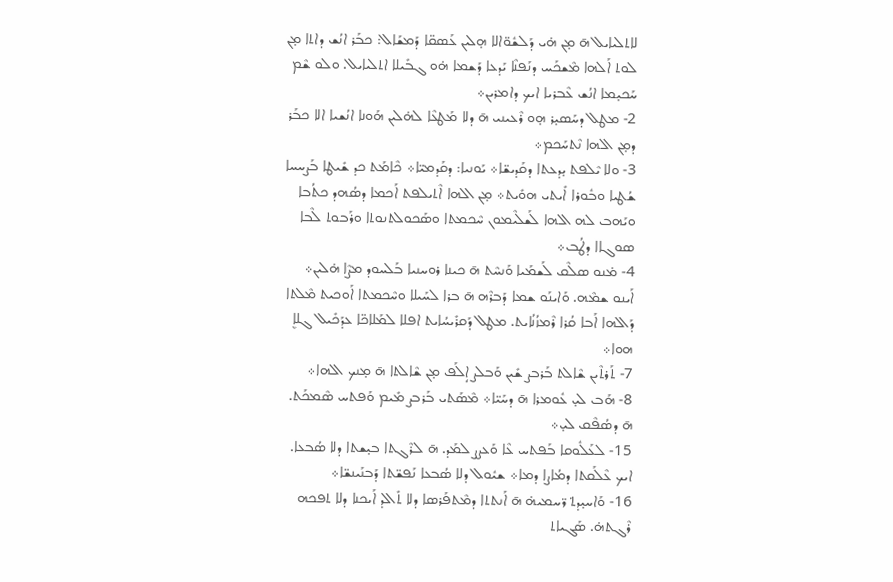ܠܐܬܠܝܐܝܠ ܗ̄ ܡ̣ܢ ܗ̇ܝ ܕܰܠܫܽܘ̈ܐܠܐ ܗ̣ܠܝܢ ܥܰܣܩ̈ܐ ܕܰܡܫܰܐܠ: ܟܒܰܪ ܐܢܳܫ ܕܐܬܐ ܡ̣ܢ ܠܘܬ ܐܰܠܗܐ ܡܶܫܟܰܚ ܕܢܰܦܢܶܐ ܝܰܕܥܐ ܕܰܫܡܐ ܗ̇ܘ ܓܒܺܝܠܐ ܐܬܠܝܐܝܠ. ܘܠܘ ܫܶܡ ܚܰܟܝ̣ܡܐ ܐܢܳܫ ܥܶܒܪܝܐ ܐܝܟ ܕܐܡܪܝܢ܀
2- ܡܛܠ ܕܚܰܣܝ̣ܪ ܗ̣ܘ ܪܶܥܝܢܝ ܗ̄ ܕܠܐ ܡܰܛܥܶܐ ܠܗ̇ܠܝܢ ܗܰܘܢܐ ܐܢܳܫܝܐ ܐܠܐ ܟܒܰܪ ܕܡ̣ܢ ܐܠܗܐ ܢܶܬܚܰܟܡ܀
3- ܘܠܐ ܝܶܠܦܬ ܝ̣ܕܥܬܐ ܕܩܰܕܝܫ̈ܐ܀ ܝܰܘܢܝܐ: ܕܩܰܕܡܝ̈ܐ܀ ܟܶܐܡܰܬ ܟܕ ܫܺܝܛܐ ܒܰܨܚܚܐ ܫܳܛܝܐ ܘܒܽܘܪܐ ܐܺܝܬܝ ܗܘܺܝܬ܀ ܡ̣ܢ ܐܠܗܐ ܐܶܬܝܠܦܬ ܐܰܟܡܐ ܕܣܳܗܕ ܟܬܳܒܐ ܘܝܰܗܒ ܠܗ ܐܠܗܐ ܠܰܫܠܶܝܡܘܢ ܚܶܟܡܬܐ ܘܣܰܟܘܠܬܢܘܬܐ ܘܪܰܒܘܬ ܠܶܒܐ ܣܘܓܐܐ ܕܛܳܒ܀
4- ܡ̇ܢܘ ܣܠܶܩ ܠܰܫܡܰܝܐ ܘܰܢܚܶܬ ܗ̄ ܟܝܢܐ ܪܘܚܢܝܐ ܒܰܠܚܘܕ ܡܨܶܐ ܗ̇ܠܝܢ܀ ܐܰܝܢܘ ܫܡܶܗ. ܘܰܐܝܢܰܘ ܫܡܐ ܕܰܒܪܶܗ ܗ̄ ܒܪܐ ܠܚܰܝܠܐ ܘܚܶܟܡܬܐ ܐܰܘܟܝܬ ܡܶܠܬܐ ܕܰܐܠܗܐ ܐܰܒܐ ܩܳܪܐ ܪܶܡܙܳܢܳܐܝܬ. ܡܛܠ ܕܰܩܪܺܝܚܳܐܝܬ ܐܦܠܐ ܠܡܰܠܐܟ̈ܐ ܥܕܰܟܺܝܠ ܓܠܐܷ ܗܘܐ܀
7- ܬܰܪܬܶܝܢ ܫܶܐܠܬ ܒܰܪܒܨ ܫܺܝܢ ܘܰܒܠܨ ܐܴܠܰܦ ܡ̣ܢ ܫܶܐܠܬܐ ܗ̄ ܡ̣ܢܟ ܐܠܗܐ܀
8- ܗܰܒ ܠܝ̣ ܥܽܘܡܪܐ ܗ̄ ܕܚܰܝ̈ܐ܀ ܡܶܣܰܬܝ ܒܰܪܒܨ ܡܺܝܡ ܘܰܦܬܚ ܣܶܡܟܰܬ. ܗ̄ ܕܣܳܦܶܩ ܠܝ̣܀
15- ܠܥܰܠܽܘܩܐ ܒܰܦܬܚ ܥܶܐ ܘܰܥܨܨ ܠܡܰܕ. ܗ̄ ܠܪܶܓܬܐ ܒܝ̣ܫܬܐ ܕܠܐ ܣܳܒܥܐ. ܐܝܟ ܥܶܠܰܩܬܐ ܕܡܳܐܨܐ ܕܡܐ܀ ܫܝܽܘܠ ܕܠܐ ܣܳܒܥܐ ܢܰܦܫ̈ܬܐ ܕܰܒܢܰܝܢܫ̈ܐ܀
16- ܘܰܐܚܝ̣ܕܬ݀ ܪ̈ܚܡܝܗ̇ ܗ̄ ܐܰܢܬܬܐ ܕܡܶܬܦܰܪܣܐ ܕܠܐ ܬܺܐܠܕ ܐܰܝܟܢܐ ܕܠܐ ܬܦܟܗ ܪܶܓܬܗ̇. ܣܰܓܝܐܬ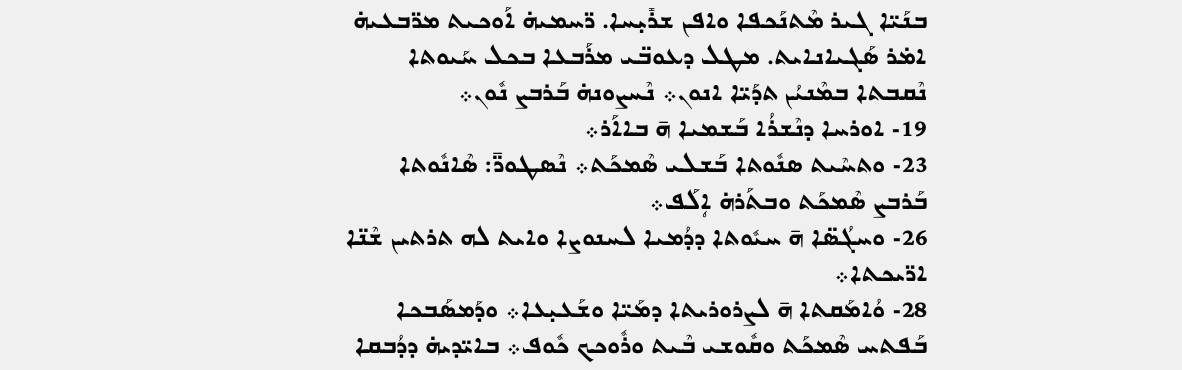ܒܢܰܝ̈ܐ ܓܝܪ ܡܶܬܢܰܟܦܐ ܘܐܦܢ ܫܪܺܝ̣ܚܐ. ܪ̈ܚܡܝܗ̇ ܐܰܘܟܝܬ ܡܪ̈ܒܥܝܗ̇ ܐܡ̇ܪ ܣܰܓܝܐܢܐܝܬ. ܡܛܠ ܕܥܘܒ̈ܝ ܡܪܰܒܥܐ ܒܟܠ ܚܰܝܘܬܐ ܢܶܩܒܬܐ ܒܡܶܢܝܳܢ ܬܕܰܝ̈ܐ ܐܢܘܢ܀ ܢܶܚܨܘܢܗ̇ ܒܰܪܒܨ ܢܽܘܢ܀
19- ܐܘܪܚܐ ܕܢܶܫܪܳܐ ܒܰܫܡܝܐ ܗ̄ ܒܐܐܰܪ܀
23- ܘܬܚܶܝܬ ܣܢܽܘܬܐ ܒܰܫܠܝ ܣܶܡܟܰܬ܀ ܢܶܣܛܘܪ̈̄: ܣܶܐܢܽܘܬܐ ܒܰܪܒܨ ܣܶܡܟܰܬ ܘܒܬܰܪܗ̇ ܐܴܠܰܦ܀
26- ܘܚܓܳܣ̈ܐ ܗ̄ ܚܝܽܘܬܐ ܕܕܳܡܝܐ ܠܚܢܘܨܐ ܘܐܝܬ ܠܗ ܬܪܬܝܢ ܫܶܢ̈ܐ ܐܪ̈ܝܟܬܐ܀
28- ܘܳܐܡܰܩܬܐ ܗ̄ ܠܨܪܘܪܝܬܐ ܕܡܰܝ̈ܐ ܘܫܰܥܝ̣ܥܐ܀ ܘܕܰܡܣܰܒܟܐ ܒܰܦܬܚ ܣܶܡܟܰܬ ܘܩܽܘܫܝ ܒܶܝܬ ܘܪܽܘܟܟ ܟܽܘܦ܀ ܒܐܝ̈ܕܝܗ̇ ܕܕܳܒܩܐ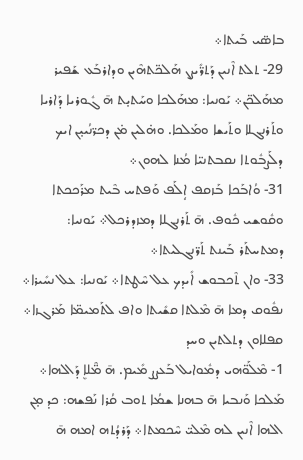ܒܐܣ̈ܝ ܒܰܝܬܐ܀
29- ܬܠܬ ܐܶܢܝܢ ܕܰܬܪ̈ܺܝܨܢ ܗܰܠܟ̈ܬܗܶܝܢ ܘܕܐܪܒܰܥ ܫܰܦܝܪ ܡܗܰܠܟ̈ܢ܀ ܝܰܘܢܝܐ: ܡܗܰܠܟܐ ܘܚܰܬܝ̣ܬ ܗ̄ ܓܽܘܪܝܐ ܕܰܐܪܝܐ ܘܬܰܪܢܓܠܐ ܘܬܰܝܫܐ ܘܡܰܠܟܐ. ܘܗ̇ܠܝܢ ܡ̇ܢ ܕܟܪ̈ܢܳܝܝ̣ܢ ܐܝܟ ܕܠܰܨܒܽܘܬܐ ܢܩܒܬܢܝ̈ܐ ܡܳܢܐ ܠܗܘܢ܀
31- ܘܳܐܒܰܟܐ ܒܰܙܩܦ ܐܴܠܰܦ ܘܰܦܬܚ ܒܶܝܬ ܡܪܰܟܟܬܐ ܘܩܽܘܫܝ ܟܽܘܦ. ܗ̄ ܬܰܪܢܓܠܐ ܕܡܙܕܪܟܠ܀ ܝܰܘܢܝܐ: ܕܡܬܚܬܰܪ ܒܰܝܢܬ ܬܰܪ̈ܢܓܠܝܬܐ܀
33- ܘܐܢ ܬܶܟܒܘܫ ܐܺܝܕܟ ܥܠ ܚܶܛܬܐ܀ ܝܰܘܢܝܐ: ܥܠ ܢܚܺܝܪܐ܀ ܢܦܽܘܩ ܕܡܐ ܗ̄ ܡܶܠܬܐ ܩܫܺܝܬܐ ܘܐܦ ܠܬܰܡܝܡ̈ܐ ܡܰܪܓܙܐ܀
ܩܦܠܐܘܢ ܕܬܠܬܝܢ ܘܚܕ
1- ܡܶܠܰܘ̈ܗܝ ܕܡܽܘܐܝܠ ܒܰܥܨܨ ܡܺܝܡ. ܗ̄ ܡ̈ܶܠܐܷ ܕܰܐܠܗܐ܀ ܡܰܠܟܐ ܘܰܢܒܝܐ ܗ̄ ܒܗܢܐ ܫܡܳܐ ܬܘܒ ܩܳܪܐ ܢܰܦܫܗ: ܟܕ ܡ̣ܢ ܐܠܗܐ ܐܶܢܝܢ ܠܗ ܡܶܠܝ̈ ܚܶܟܡܬܐ܀ ܕܰܪܕܳܬܗ ܐܡܗ ܗ̄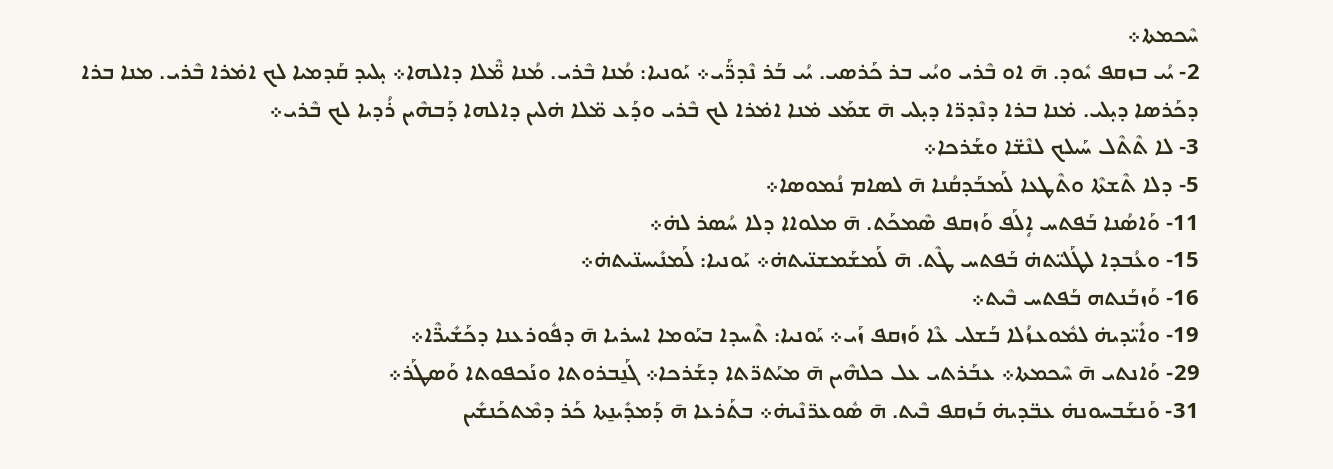ܚܶܟܡܬܐ܀
2- ܝܳܝ ܒܙܩܦ ܝܽܘܕ. ܗ̄ ܐܘ ܒܶܪܝ ܘܝܳܝ ܒܪ ܟܰܪܣܝ. ܝܳܝ ܒܰܪ ܢܶܕܪ̈ܰܝ܀ ܝܰܘܢܝܐ: ܡܳܢܐ ܒܶܪܝ. ܡܳܢܐ ܡ̈ܶܠܐ ܕܐܠܗܐ܀ ܝ̣ܠܝܕ ܩܰܕܡܝܐ ܠܟ ܐܡ̇ܪܐ ܒܶܪܝ. ܡܢܐ ܒܪܐ ܕܟܰܪܣܐ ܕܝ̣ܠܝ. ܡ̇ܢܐ ܒܪܐ ܕܢܶܕܪ̈ܐ ܕܝ̣ܠܝ ܗ̄ ܫܡܰܥ ܡ̇ܢܐ ܐܡ̇ܪܐ ܠܟ ܒܶܪܝ ܘܕܰܥ ܡ̈ܠܐ ܗ̇ܠܝܢ ܕܐܠܗܐ ܕܰܒܗܶܝܢ ܪܳܕܝܐ ܠܟ ܒܶܪܝ܀
3- ܠܐ ܬܶܬܶܠ ܚܰܝܠܟ ܠܢܶܫ̈ܐ ܘܫܰܪܟܐ܀
5- ܕܠܐ ܬܶܫܬܶܐ ܘܬܶܛܥܐ ܠܰܡܒܰܕܩܳܢܐ ܗ̄ ܠܣܐܡ ܢܳܡܘܣܐ܀
11- ܘܰܐܣܳܢܐ ܒܰܦܬܚ ܐܴܠܰܦ ܘܰܙܩܦ ܣܶܡܟܰܬ. ܗ̄ ܡܠܘܐܐ ܕܠܐ ܚܳܣܪ ܠܗ̇܀
15- ܘܥܳܒܕܐ ܠܛܰܠܝ̈ܬܗ̇ ܒܰܦܬܚ ܛܶܬ. ܗ̄ ܠܰܡܫܰܡܫܢ̈ܝܬܗ̇܀ ܝܰܘܢܝܐ: ܠܰܡܢܺܝܚܢ̈ܝܬܗ̇܀
16- ܘܰܙܒܰܢܬܗ ܒܰܦܬܚ ܒܶܝܬ܀
19- ܘܐܺܝ̈ܕܝܗ̇ ܠܡܽܘܥܙܳܠܐ ܒܰܫܠܝ ܥܶܐ ܘܰܙܩܦ ܙܰܝ܀ ܝܰܘܢܝܐ: ܬܶܚܕܐ ܒܝܰܘܡܐ ܐܚܪܝܐ ܗ̄ ܕܦܽܘܪܥܢܐ ܕܟܰܫܺܝܪ̈ܶܐ܀
29- ܘܰܐܢܬܝ ܗ̄ ܚܶܟܡܬܐ܀ ܥܒܰܪܬܝ ܥܠ ܟܠܗܶܝܢ ܗ̄ ܡܝܰܬܪ̈ܬܐ ܕܫܰܪܟܐ܀ ܓܰܢ̱ܒܪܘܬܐ ܘܢܰܟܦܘܬܐ ܘܰܣܛܰܪ܀
31- ܘܰܢܫܰܒܚܘܢܗ̇ ܥܒ̈ܕܝܗ̇ ܒܰܙܩܦ ܒܶܝܬ. ܗ̄ ܣܽܘܥܪ̈ܢܶܝܗ̇܀ ܒܬܰܪܥܐ ܗ̄ ܕܰܡܕܺܝܢ̱ܬܐ ܟܰܪ ܕܡܶܬܟܰܢܫܺܝܢ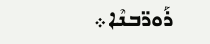ܪܰܘܪ̈ܒܢܶܐ܀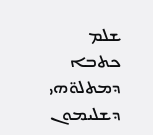ܫܠܡ
ܟܬܒܐ ܕܡܬܠܘ̈ܗܝ ܕܫܠܝܡܘܢ